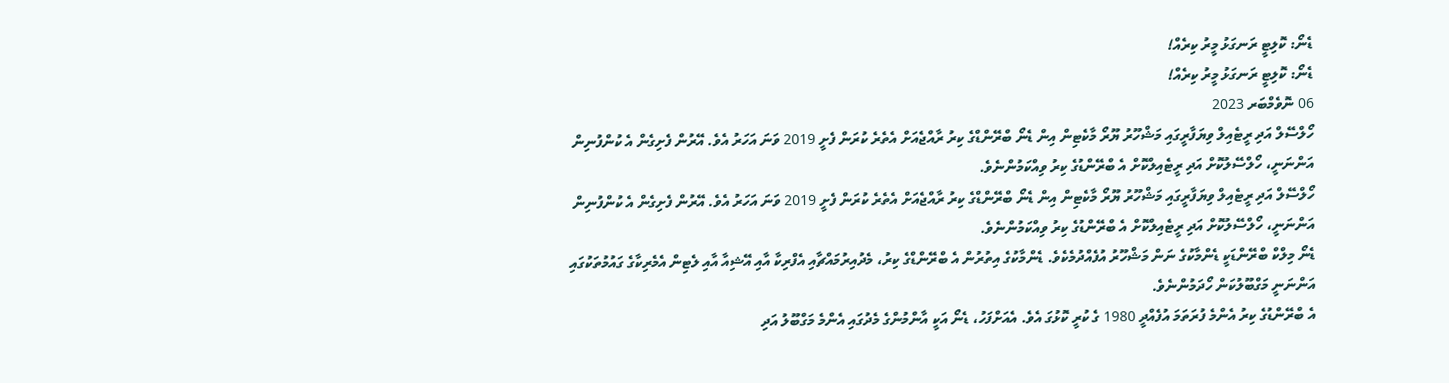ޑެނޯ: ކޮލިޓީ ރަނގަޅު މީރު ކިރެއް!
ޑެނޯ: ކޮލިޓީ ރަނގަޅު މީރު ކިރެއް!
06 ނޮވެމްބަރ 2023
ހޯލްސޭލް އަދި ރީޓެއިލް ވިޔަފާރީގައި މަޝްހޫރު ޔޫރޯ މާކެޓިން އިން ޑެނޯ ބްރޭންޑްގެ ކިރު ރާއްޖެއަށް އެތެރެ ކުރަން ފެށީ 2019 ވަނަ އަހަރު އެވެ. އޭރުން ފެށިގެން އެ ކުންފުނިން އަންނަނީ، ހޯލްސޭލުކޮށް އަދި ރީޓެއިލްކޮށް އެ ބްރޭންޑުގެ ކިރު ވިއްކަމުންނެވެ.
ހޯލްސޭލް އަދި ރީޓެއިލް ވިޔަފާރީގައި މަޝްހޫރު ޔޫރޯ މާކެޓިން އިން ޑެނޯ ބްރޭންޑްގެ ކިރު ރާއްޖެއަށް އެތެރެ ކުރަން ފެށީ 2019 ވަނަ އަހަރު އެވެ. އޭރުން ފެށިގެން އެ ކުންފުނިން އަންނަނީ، ހޯލްސޭލުކޮށް އަދި ރީޓެއިލްކޮށް އެ ބްރޭންޑުގެ ކިރު ވިއްކަމުންނެވެ.
ޑެނޯ މިލްކް ބްރޭންޑަކީ ޑެންމާކުގެ ނަން މަޝްހޫރު އުފެއްދުމެކެވެ. ޑެންމާކުގެ އިތުރުން އެ ބްރޭންޑްގެ ކިރު، މެދުއިރުމައްޗާއި އެފްރިކާ އާއި އޭޝިއާ އާއި ލެޓިން އެމެރިކާގެ ގައުމުތަކުގައި އަންނަނީ މަގްބޫލުކަން ހޯދަމުންނެވެ.
އެ ބްރޭންޑުގެ ކިރު އެންމެ ފުރަތަމަ އުފެއްދީ 1980 ގެ ކުރީ ކޮޅުގަ އެވެ. އެއަށްފަހު، ޑެނޯ އަކީ އާންމުންގެ މެދުގައި އެންމެ މަގްބޫލު އަދި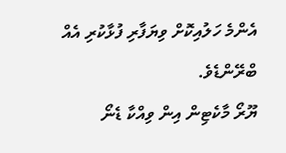އެންމެ ހަލުއިކޮށް ވިޔަފާރި ފުޅާކުރި އެއް ބްރޭންޑެވެ.
ޔޫރޯ މާކެޓިން އިން ވިއްކާ ޑެނޯ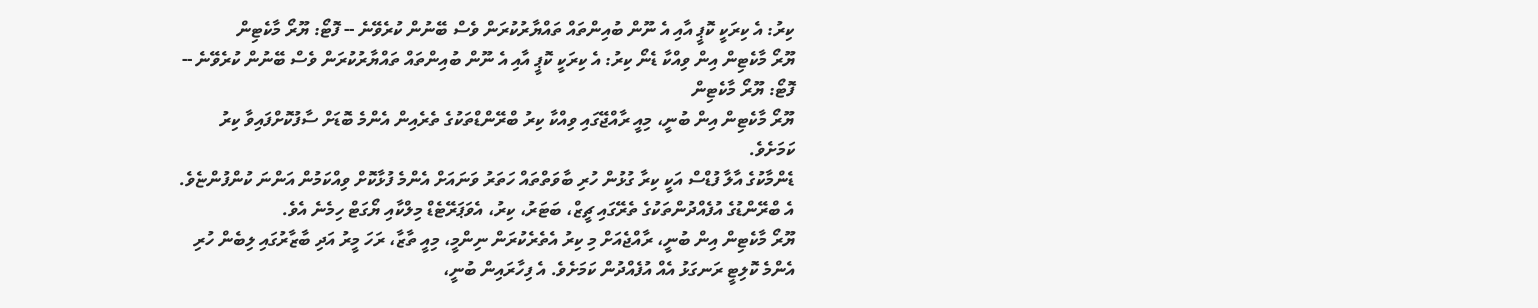ކިރު: އެ ކިރަކީ ކޮޕީ އާއި އެ ނޫން ބުއިންތައް ތައްޔާރުކުރަން ވެސް ބޭނުން ކުރެވޭނެ -- ފޮޓޯ: ޔޫރޯ މާކެޓިން
ޔޫރޯ މާކެޓިން އިން ވިއްކާ ޑެނޯ ކިރު: އެ ކިރަކީ ކޮޕީ އާއި އެ ނޫން ބުއިންތައް ތައްޔާރުކުރަން ވެސް ބޭނުން ކުރެވޭނެ -- ފޮޓޯ: ޔޫރޯ މާކެޓިން
ޔޫރޯ މާކެޓިން އިން ބުނީ، މިއީ ރާއްޖޭގައި ވިއްކާ ކިރު ބްރޭންޑްތަކުގެ ތެރެއިން އެންމެ ބޮޑަށް ސާފުކޮށްފައިވާ ކިރު ކަމަށެވެ.
ޑެންމާކުގެ އާލާ ފުޑްސް އަކީ ކިރާ ގުޅުން ހުރި ބާވަތްތައް ހަތަރު ވަނައަށް އެންމެ ފުޅާކޮށް ވިއްކަމުން އަންނަ ކުންފުންޏެވެ. އެ ބްރޭންޑުގެ އުފެއްދުންތަކުގެ ތެރޭގައި ޗީޒް، ބަޓަރު، ކިރު، އެވަޕަރޭޓެޑް މިލްކާއި ޔޯގަޓް ހިމެނެ އެވެ.
ޔޫރޯ މާކެޓިން އިން ބުނީ، ރާއްޖެއަށް މި ކިރު އެތެރެކުރަން ނިންމީ، މިއީ ތާޒާ، ރަހަ މީރު އަދި ބާޒާރުގައި ލިބެން ހުރި އެންމެ ކޮލިޓީ ރަނގަޅު އެއް އުފެއްދުން ކަމަށެވެ. އެ ފިހާރައިން ބުނީ،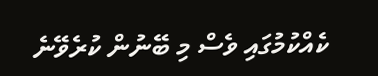ކެއްކުމުގައި ވެސް މި ބޭނުން ކުރެވޭނެ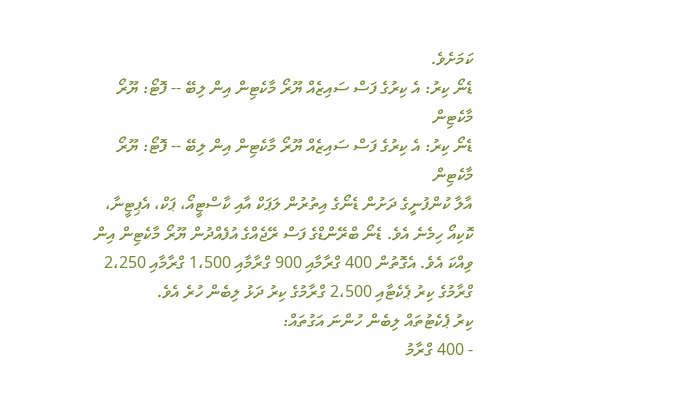ކަމަށެވެ.
ޑެނޯ ކިރު: އެ ކިރުގެ ފަސް ސައިޒެއް ޔޫރޯ މާކެޓިން އިން ލިބޭ -- ފޮޓޯ: ޔޫރޯ މާކެޓިން
ޑެނޯ ކިރު: އެ ކިރުގެ ފަސް ސައިޒެއް ޔޫރޯ މާކެޓިން އިން ލިބޭ -- ފޮޓޯ: ޔޫރޯ މާކެޓިން
އާލާ ކުންފުނީގެ ދަށުން ޑެނޯގެ އިތުރުން ލަޕަކް އާއި ކާސްޓީއޯ، ޕަކް، އެޕިޓީނާ، ކޮކިއޯ ހިމެނެ އެވެ. ޑެނޯ ބްރޭންޑްގެ ފަސް ރޭޖެއްގެ އުފެއްދުން ޔޫރޯ މާކެޓިން އިން ވިއްކަ އެވެ. އެގޮތުން 400 ގްރާމާއި 900 ގްރާމާއި 1،500 ގްރާމާއި 2،250 ގްރާމުގެ ކިރު ޕެކެޓާއި 2،500 ގްރާމުގެ ކިރު ދަޅު ލިބެން ހުރެ އެވެ.
ކިރު ޕެކެޓުތައް ލިބެން ހުންނަ އަގުތައް:
- 400 ގްރާމު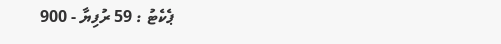ޕެކެޓު : 59 ރުފިޔާ - 900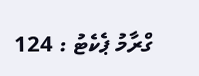ގްރާމު ޕެކެޓު : 124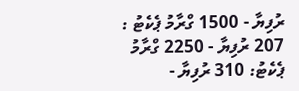ރުފިޔާ - 1500 ގްރާމު ޕެކެޓު : 207 ރުފިޔާ - 2250 ގްރާމު ޕެކެޓު: 310 ރުފިޔާ -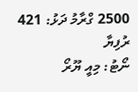2500 ގްރާމު ދަޅު: 421 ރުފިޔާ
ނޯޓު: މިއީ ޔޫރޯ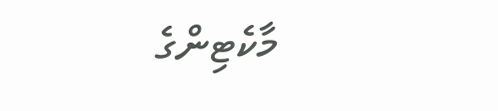މާކެޓިންގެ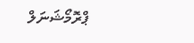ޕްރޮމޯޝަނަލް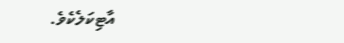އާޓިކަލެކެވެ.